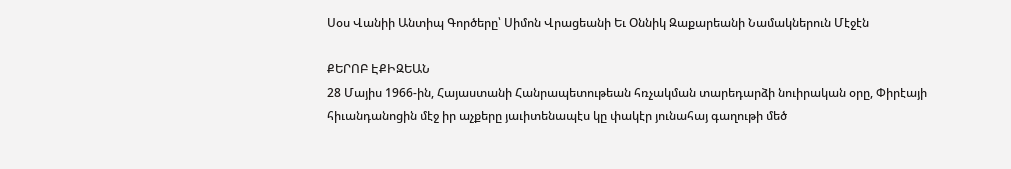Սօս Վանիի Անտիպ Գործերը՝ Սիմոն Վրացեանի Եւ Օննիկ Զաքարեանի Նամակներուն Մէջէն

ՔԵՐՈԲ ԷՔԻԶԵԱՆ
28 Մայիս 1966-ին, Հայաստանի Հանրապետութեան հռչակման տարեդարձի նուիրական օրը, Փիրէայի հիւանդանոցին մէջ իր աչքերը յաւիտենապէս կը փակէր յունահայ գաղութի մեծ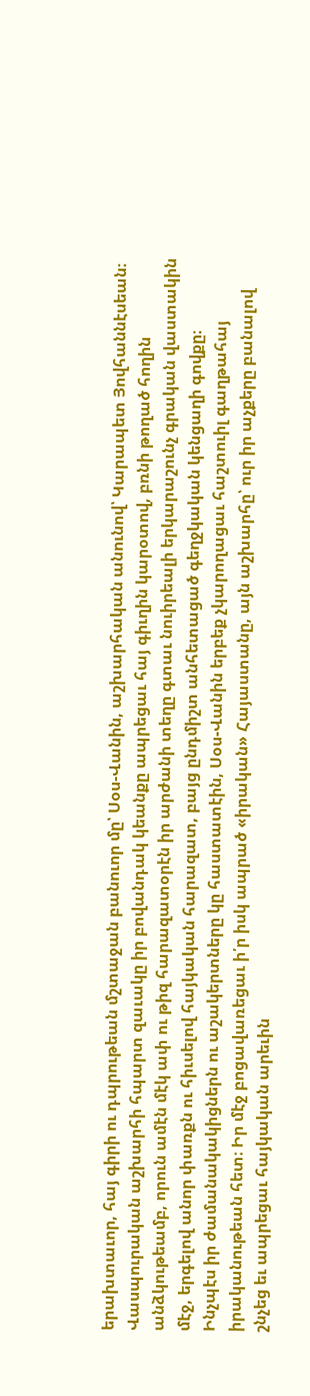երախտաւոր, հայ գիրի ու դպրութեան մշտաջան բանուոր մը՝ Սօս-Վանին, աշխարհական անունով՝ Կարապետ Յովհաննէսեան։
Վասպուրական աշխարհի հպարտ զաւակը իր բովանդակ կեանքը ապրեցաւ հայ գիւղին կարօտով, բռնի թողած հողին անձկութեամբ, որուն ամէն մէկ ափ ու թիզ հարազատօրէն իր արժանի տեղը գտաւ նուիրեալի երկարաշունչ գրական վաստակին մէջ, երգելով անոր փառքն ու հիւսելով հայկական հարազատ, բայց ընդմիշտ անհետացած գեղջկական կենցաղի գովքը։
Ինչպէս իր ժամանակակիցներն ու աշակերտները կը հաստատէին, Սօս-Վանին երբեք չկարողացաւ հաշտուիլ գաղթահայ իրականութեան հետ։ Իր մէջ բոցավառեցաւ ի՛ր իսկ ապրած «իրական» Հայաստանը, այն աշխարհը՝ ուր իր աչքերը բանալով շնչեց եւ ապրեցաւ հայկական արեւին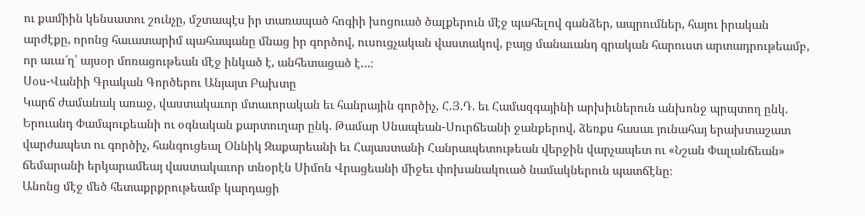ու քամիին կենսատու շունչը, մշտապէս իր տառապած հոգիի խոցուած ծալքերուն մէջ պահելով գանձեր, ապրումներ, հայու իրական արժէքը, որոնց հաւատարիմ պահապանը մնաց իր գործով, ուսուցչական վաստակով, բայց մանաւանդ գրական հարուստ արտադրութեամբ, որ աւա՜ղ՝ այսօր մոռացութեան մէջ ինկած է, անհետացած է…։
Սօս-Վանիի Գրական Գործերու Անյայտ Բախտը
Կարճ ժամանակ առաջ, վաստակաւոր մտաւորական եւ հանրային գործիչ, Հ.Յ.Դ. եւ Համազգայինի արխիւներուն անխոնջ պրպտող ընկ. Երուանդ Փամպուքեանի ու օգնական քարտուղար ընկ. Թամար Սնապեան-Սուրճեանի ջանքերով, ձեռքս հասաւ յունահայ երախտաշատ վարժապետ ու գործիչ, հանգուցեալ Օննիկ Զաքարեանի եւ Հայաստանի Հանրապետութեան վերջին վարչապետ ու «Նշան Փալանճեան» ճեմարանի երկարամեայ վաստակաւոր տնօրէն Սիմոն Վրացեանի միջեւ փոխանակուած նամակներուն պատճէնը։
Անոնց մէջ մեծ հետաքրքրութեամբ կարդացի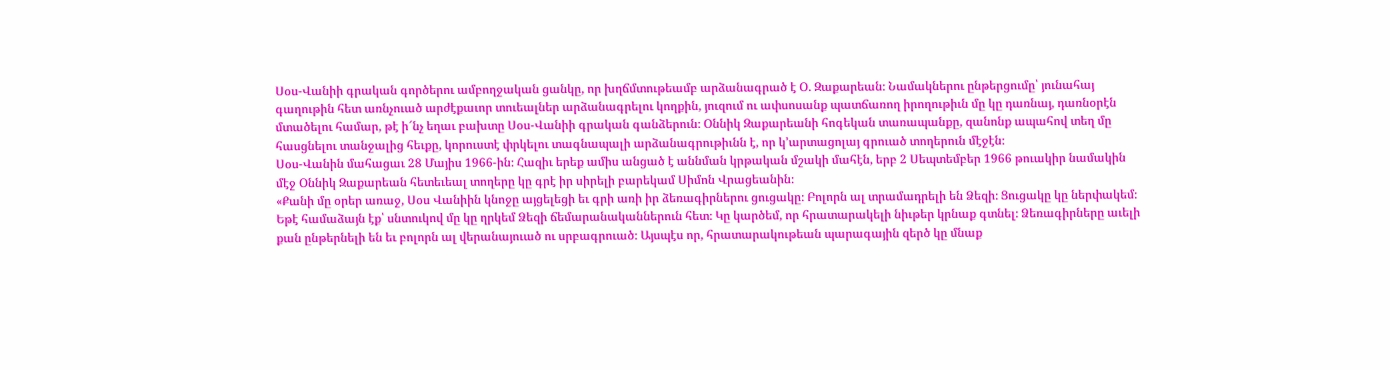Սօս-Վանիի գրական գործերու ամբողջական ցանկը, որ խղճմտութեամբ արձանագրած է Օ. Զաքարեան։ Նամակներու ընթերցումը՝ յունահայ գաղութին հետ առնչուած արժէքաւոր տուեալներ արձանագրելու կողքին, յուզում ու ափսոսանք պատճառող իրողութիւն մը կը դառնայ, դառնօրէն մտածելու համար, թէ ի՜նչ եղաւ բախտը Սօս-Վանիի գրական գանձերուն։ Օննիկ Զաքարեանի հոգեկան տառապանքը, զանոնք ապահով տեղ մը հասցնելու տանջալից հեւքը, կորուստէ փրկելու տագնապալի արձանագրութիւնն է, որ կ՚արտացոլայ գրուած տողերուն մէջէն։
Սօս-Վանին մահացաւ 28 Մայիս 1966-ին։ Հազիւ երեք ամիս անցած է աննման կրթական մշակի մահէն, երբ 2 Սեպտեմբեր 1966 թուակիր նամակին մէջ Օննիկ Զաքարեան հետեւեալ տողերը կը գրէ իր սիրելի բարեկամ Սիմոն Վրացեանին։
«Քանի մը օրեր առաջ, Սօս Վանիին կնոջը այցելեցի եւ գրի առի իր ձեռագիրներու ցուցակը։ Բոլորն ալ տրամադրելի են Ձեզի։ Ցուցակը կը ներփակեմ։ Եթէ համաձայն էք՝ սնտուկով մը կը ղրկեմ Ձեզի ճեմարանականներուն հետ։ Կը կարծեմ, որ հրատարակելի նիւթեր կրնաք գտնել։ Ձեռագիրները աւելի քան ընթերնելի են եւ բոլորն ալ վերանայուած ու սրբագրուած։ Այսպէս որ, հրատարակութեան պարագային զերծ կը մնաք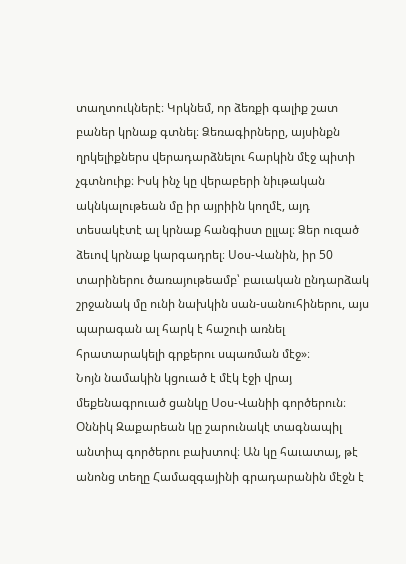տաղտուկներէ։ Կրկնեմ, որ ձեռքի գալիք շատ բաներ կրնաք գտնել։ Ձեռագիրները, այսինքն ղրկելիքներս վերադարձնելու հարկին մէջ պիտի չգտնուիք։ Իսկ ինչ կը վերաբերի նիւթական ակնկալութեան մը իր այրիին կողմէ, այդ տեսակէտէ ալ կրնաք հանգիստ ըլլալ։ Ձեր ուզած ձեւով կրնաք կարգադրել։ Սօս-Վանին, իր 50 տարիներու ծառայութեամբ՝ բաւական ընդարձակ շրջանակ մը ունի նախկին սան-սանուհիներու, այս պարագան ալ հարկ է հաշուի առնել հրատարակելի գրքերու սպառման մէջ»։
Նոյն նամակին կցուած է մէկ էջի վրայ մեքենագրուած ցանկը Սօս-Վանիի գործերուն։
Օննիկ Զաքարեան կը շարունակէ տագնապիլ անտիպ գործերու բախտով։ Ան կը հաւատայ, թէ անոնց տեղը Համազգայինի գրադարանին մէջն է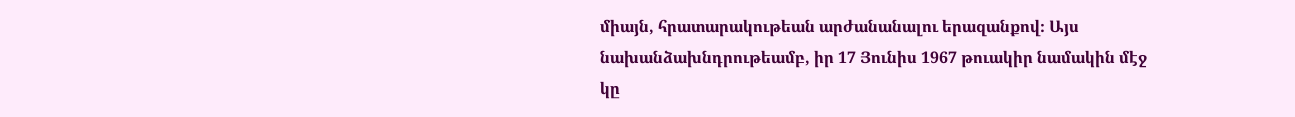միայն, հրատարակութեան արժանանալու երազանքով։ Այս նախանձախնդրութեամբ, իր 17 Յունիս 1967 թուակիր նամակին մէջ կը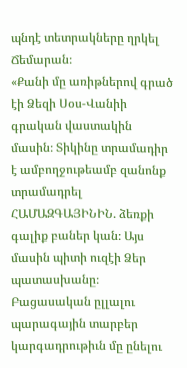պնդէ տետրակները ղրկել Ճեմարան։
«Քանի մը առիթներով գրած էի Ձեզի Սօս-Վանիի գրական վաստակին մասին։ Տիկինը տրամադիր է ամբողջութեամբ զանոնք տրամադրել ՀԱՄԱԶԳԱՅԻՆԻՆ. ձեռքի գալիք բաներ կան։ Այս մասին պիտի ուզէի Ձեր պատասխանը։ Բացասական ըլլալու պարագային տարբեր կարգադրութիւն մը ընելու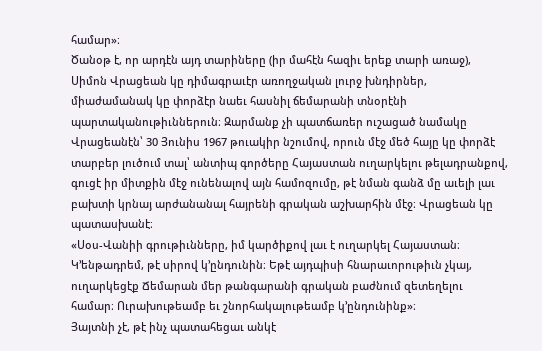համար»։
Ծանօթ է, որ արդէն այդ տարիները (իր մահէն հազիւ երեք տարի առաջ), Սիմոն Վրացեան կը դիմագրաւէր առողջական լուրջ խնդիրներ, միաժամանակ կը փորձէր նաեւ հասնիլ ճեմարանի տնօրէնի պարտականութիւններուն։ Զարմանք չի պատճառեր ուշացած նամակը Վրացեանէն՝ 30 Յունիս 1967 թուակիր նշումով, որուն մէջ մեծ հայը կը փորձէ տարբեր լուծում տալ՝ անտիպ գործերը Հայաստան ուղարկելու թելադրանքով, գուցէ իր միտքին մէջ ունենալով այն համոզումը, թէ նման գանձ մը աւելի լաւ բախտի կրնայ արժանանալ հայրենի գրական աշխարհին մէջ։ Վրացեան կը պատասխանէ։
«Սօս-Վանիի գրութիւնները, իմ կարծիքով լաւ է ուղարկել Հայաստան։ Կ՚ենթադրեմ, թէ սիրով կ՚ընդունին։ Եթէ այդպիսի հնարաւորութիւն չկայ, ուղարկեցէք Ճեմարան մեր թանգարանի գրական բաժնում զետեղելու համար։ Ուրախութեամբ եւ շնորհակալութեամբ կ՚ընդունինք»։
Յայտնի չէ, թէ ինչ պատահեցաւ անկէ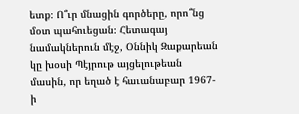ետք։ Ո՞ւր մնացին գործերը, որո՞նց մօտ պահուեցան։ Հետագայ նամակներուն մէջ, Օննիկ Զաքարեան կը խօսի Պէյրութ այցելութեան մասին, որ եղած է հաւանաբար 1967-ի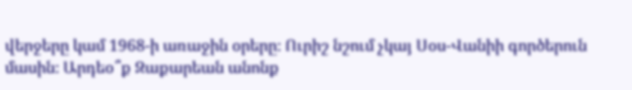վերջերը կամ 1968-ի առաջին օրերը։ Ուրիշ նշում չկայ Սօս-Վանիի գործերուն մասին։ Արդեօ՞ք Զաքարեան անոնք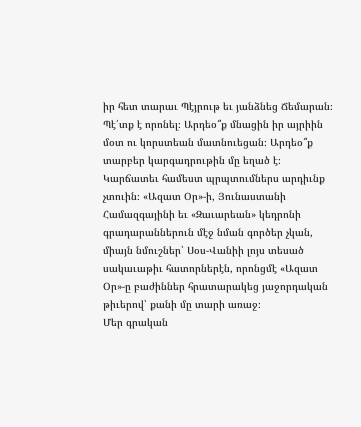իր հետ տարաւ Պէյրութ եւ յանձնեց Ճեմարան։ Պէ՛տք է որոնել։ Արդեօ՞ք մնացին իր այրիին մօտ ու կորստեան մատնուեցան։ Արդեօ՞ք տարբեր կարգադրութին մը եղած է։
Կարճատեւ համեստ պրպտումներս արդիւնք չտուին։ «Ազատ Օր»-ի, Յունաստանի Համազգայինի եւ «Զաւարեան» կեդրոնի գրադարաններուն մէջ նման գործեր չկան, միայն նմուշներ՝ Սօս-Վանիի լոյս տեսած սակաւաթիւ հատորներէն, որոնցմէ «Ազատ Օր»-ը բաժիններ հրատարակեց յաջորդական թիւերով՝ քանի մը տարի առաջ։
Մեր գրական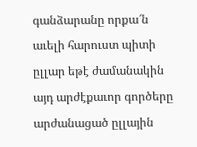գանձարանը որքա՜ն աւելի հարուստ պիտի ըլլար եթէ ժամանակին այդ արժէքաւոր գործերը արժանացած ըլլային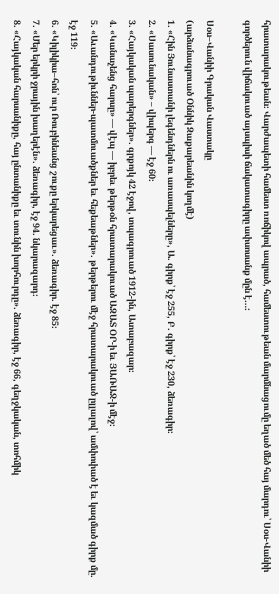հրատարակութեան։ Վարժապետի համեստ ռոճիկով ապրած, համեստութեան մարմնացումը եղած մեծ հայ մարդու՝ Սօս-Վանիի գործերուն վիճակուած այսպիսի ճակատագիրը ափսոսանք մըն է…։

Սօս–Վանիի Գրական Վաստակը
(արձանագրուած Օննիկ Զաքարեանին կողմէ)
1. «Հին Յունաստանի լեգենդներն ու առասպելները», Ա. գիրք՝ էջ 255, Բ. գիրք՝ էջ 230, ձեռագիր։
2. «Սասունական» – վիպերգ — էջ 60։
3. «Հայկական պարերգներ». գրքոյկ 42 էջով, տպագրուած 1912-ին, Ատաբազար։
4. «Կանաչենց հարսը» — վէպ — իբրեւ թերթօն հրատարակուած ԱԶԱՏ ՕՐ-ի եւ ՅԱՌԱՋ-ի մէջ։
5. «Աւանդութիւններ-պատմուածքներ եւ հեքեաթներ». թերթերու մէջ հրատարակուած ըլլալով՝ ամփոփած է եւ կազմած գիրք մը. էջ 119։
6. «Կիլիկիա–հոն՝ ուր Ռուբինեանց շուքը երկարեցաւ». ձեռագիր. էջ 85։
7. «Մեր երկրի ջրային խաղերէն». ձեռագիր, էջ 94. նկարազարդ։
8. «Հայկական հարսանիքը, հայ ընտանիքը եւ տունին խորհուրդը». ձեռագիր, էջ 66, գեղջկական, տոհմիկ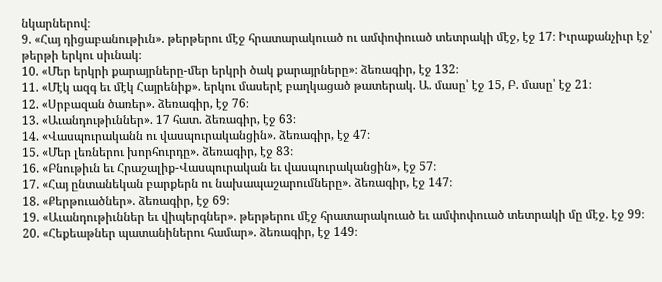նկարներով։
9. «Հայ դիցաբանութիւն». թերթերու մէջ հրատարակուած ու ամփոփուած տետրակի մէջ, էջ 17։ Իւրաքանչիւր էջ՝ թերթի երկու սիւնակ։
10. «Մեր երկրի քարայրները-մեր երկրի ծակ քարայրները»։ ձեռագիր, էջ 132։
11. «Մէկ ազգ եւ մէկ Հայրենիք». երկու մասերէ բաղկացած թատերակ. Ա. մասը՝ էջ 15, Բ. մասը՝ էջ 21։
12. «Սրբազան ծառեր». ձեռագիր, էջ 76։
13. «Աւանդութիւններ». 17 հատ. ձեռագիր, էջ 63։
14. «Վասպուրականն ու վասպուրականցին». ձեռագիր, էջ 47։
15. «Մեր լեռներու խորհուրդը». ձեռագիր, էջ 83։
16. «Բնութիւն եւ Հրաշալիք-Վասպուրական եւ վասպուրականցին», էջ 57։
17. «Հայ ընտանեկան բարքերն ու նախապաշարումները». ձեռագիր, էջ 147։
18. «Քերթուածներ». ձեռագիր, էջ 69։
19. «Աւանդութիւններ եւ վիպերգներ». թերթերու մէջ հրատարակուած եւ ամփոփուած տետրակի մը մէջ. էջ 99։
20. «Հեքեաթներ պատանիներու համար». ձեռագիր, էջ 149։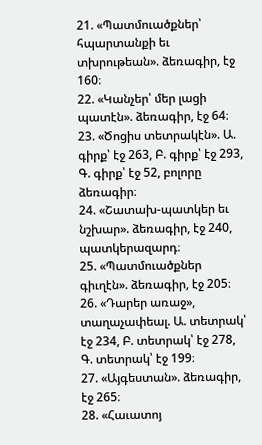21. «Պատմուածքներ՝ հպարտանքի եւ տխրութեան». ձեռագիր, էջ 160։
22. «Կանչեր՝ մեր լացի պատէն». ձեռագիր, էջ 64։
23. «Ծոցիս տետրակէն». Ա. գիրք՝ էջ 263, Բ. գիրք՝ էջ 293, Գ. գիրք՝ էջ 52, բոլորը ձեռագիր։
24. «Շատախ-պատկեր եւ նշխար». ձեռագիր, էջ 240, պատկերազարդ։
25. «Պատմուածքներ գիւղէն». ձեռագիր, էջ 205։
26. «Դարեր առաջ», տաղաչափեալ. Ա. տետրակ՝ էջ 234, Բ. տետրակ՝ էջ 278, Գ. տետրակ՝ էջ 199։
27. «Այգեստան». ձեռագիր, էջ 265։
28. «Հաւատոյ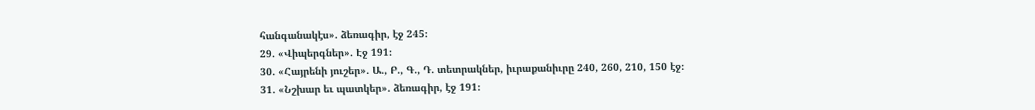հանգանակէս». ձեռագիր, էջ 245։
29. «Վիպերգներ». Էջ 191։
30. «Հայրենի յուշեր». Ա., Բ., Գ., Դ. տետրակներ, իւրաքանիւրը 240, 260, 210, 150 էջ։
31. «Նշխար եւ պատկեր». ձեռագիր, էջ 191։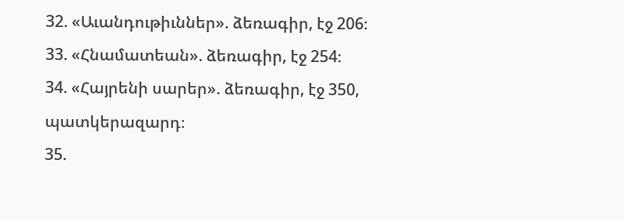32. «Աւանդութիւններ». ձեռագիր, էջ 206։
33. «Հնամատեան». ձեռագիր, էջ 254։
34. «Հայրենի սարեր». ձեռագիր, էջ 350, պատկերազարդ։
35.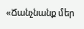«Ճանչնանք մեր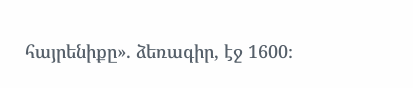հայրենիքը». ձեռագիր, էջ 1600։